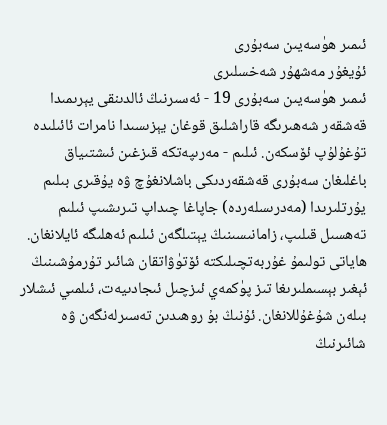ئىمىر ھۈسەيىن سەبۇرى
ئۇيغۇر مەشھۇر شەخسلىرى
ئىمىر ھۈسەيىن سەبۇرى 19 - ئەسىرنىڭ ئالدىنقى يېرىمىدا قەشقەر شەھىرىگە قاراشلىق قوغان يېزىسىدا نامرات ئائىلىدە تۇغۇلۇپ ئۆسكەن. ئىلىم - مەرىپەتكە قىزغىن ئىشتىياق باغلىغان سەبۇرى قەشقەردىكى باشلانغۇچ ۋە يۇقىرى بىلىم يۇرتلىرىدا (مەدرىسلەردە) جاپاغا چىداپ تىرىشىپ ئىلىم تەھسىل قىلىپ، زامانىسىنىڭ يېتىلگەن ئىلىم ئەھلىگە ئايلانغان. ھاياتى تولىمۇ غۇربەتچىلىكتە ئۆتۈۋاتقان شائىر تۇرمۇشىنىڭ ئېغىر بېسىملىرىغا تىز پۈكمەي ئىزچىل ئىجادىيەت، ئىلمىي ئىشلار بىلەن شۇغۇللانغان. ئۇنىڭ بۇ روھىدىن تەسىرلەنگەن ۋە شائىرنىڭ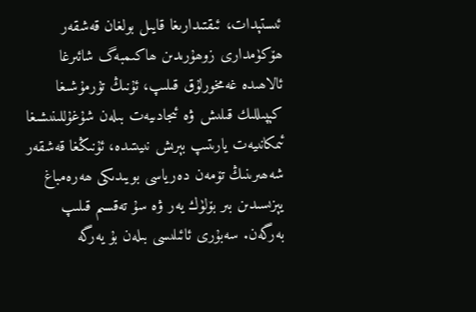ئىستېدات، ئىقتىدارىغا قايىل بولغان قەشقەر ھۆكۈمدارى زوھۇرىدىن ھاكىمبەگ شائىرغا ئالاھىدە غەمخورلۇق قىلىپ، ئۇنىڭ تۇرمۇشىغا كېپىللىك قىلىش ۋە ئىجادىيەت بىلەن شۇغۇللىنىشىغا ئىمكانىيەت يارىتىپ بېرىش نىيىتىدە، ئۇنىڭغا قەشقەر شەھىرىنىڭ تۆمەن دەرياسى بويىدىكى ھەرەمباغ يېزىسىدىن بىر بۆلۈك يەر ۋە سۇ تەقسىم قىلىپ بەرگەن. سەبۇرى ئائىلىسى بىلەن بۇ يەرگە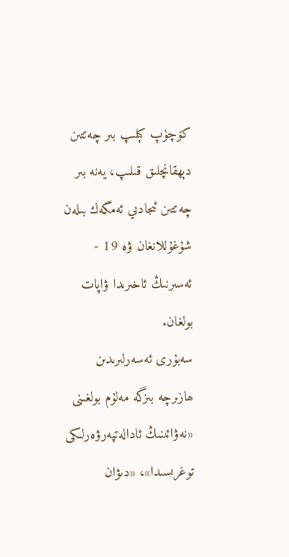كۆچۈپ كېلىپ بىر چەتتىن دېھقانچلىق قىلىپ، يەنە بىر چەتتىن ئىجادىي ئەمگەك بىلەن شۇغۇللانغان ۋە 19 - ئەسىرنىڭ ئاخىرىدا ۋاپات بولغان.
سەبۇرى ئەسەرلىرىدىن ھازىرچە بىزگە مەلۇم بولغىنى «نەۋائىنىڭ ئادالەتپەرۋەرلىكى توغرىسىدا»، «دىۋان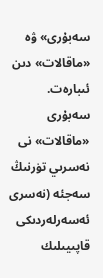سەبۇرى» ۋە «ماقالات» دىن ئىبارەت.
سەبۇرى «ماقالات» نى نەسرىي تۈرنىڭ سەجئە (نەسرى ئەسەرلەردىكى قاپىيىلىك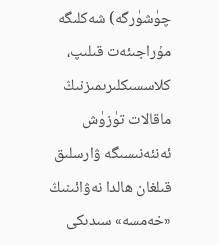چۈشۈرگە) شەكلىگە مۇراجىئەت قىلىپ، كلاسسىكلىرىمىزنىڭ ماقالات تۈزۈش ئەنئەنىسىگە ۋارسلىق قىلغان ھالدا نەۋائىنىڭ «خەمسە» سىدىكى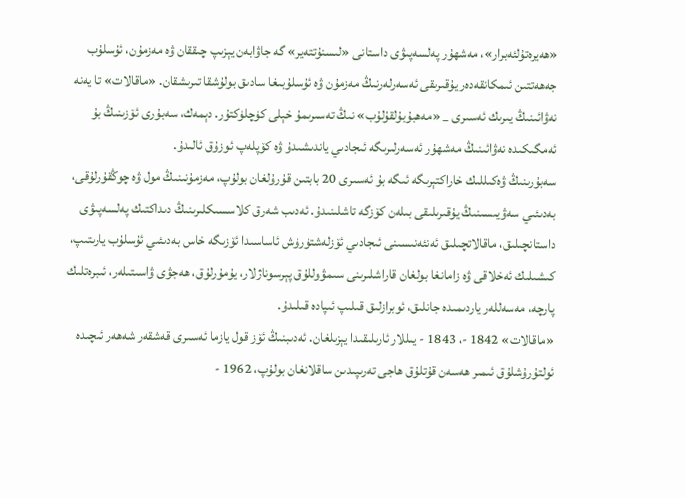«ھەيرەتۇلئەبرار»، مەشھۇر پەلسەپىۋى داستانى «لىسنۇتتەير» گە جاۋابەن يېزىپ چىققان ۋە مەزمۇن، ئۇسلۇب جەھەتتىن ئىمكانقەدەر يۇقىرىقى ئەسەرلەرنىڭ مەزمۇن ۋە ئۇسلۇبىغا سادىق بولۇشقا تىرىشقان. «ماقالات» تا يەنە نەۋائىنىڭ يىرىك ئەسىرى _ «مەھبۇبۇلقۇلۇب» نىڭ تەسىرىمۇ خېلى كۈچلۈكتۇر. دېمەك، سەبۇرى ئۆزىنىڭ بۇ ئەمگىكىدە نەۋائىنىڭ مەشھۇر ئەسەرلىرىگە ئىجادىي ياندىشىدۇ ۋە كۆپلەپ ئوزۇق ئالىدۇ.
سەبۇرىنىڭ ۋەكىللىك خاراكتېرىگە ئىگە بۇ ئەسىرى 20 بابتىن قۇرۇلغان بولۇپ، مەزمۇنىنىڭ مول ۋە چوڭقۇرلۇقى، بەدىئىي سەۋيىسىنىڭ يۇقىرىلىقى بىلەن كۆزگە تاشلىنىدۇ. ئەدىب شەرق كلاسسىكلىرىنىڭ دىداكتىك پەلسەپىۋى داستانچىلىق، ماقالاتچىلىق ئەنئەنىسىنى ئىجادىي ئۆزلەشتۈرۈش ئاساسىدا ئۆزىگە خاس بەدىئىي ئۇسلۇب يارىتىپ، كىشىلىك ئەخلاقى ۋە زامانغا بولغان قاراشلىرىنى سىمۋوللۇق پېرسوناژلار، يۇمۇرلۇق، ھەجۋى ۋاسىتىلەر، ئىبرەتلىك پارچە، مەسەللەر ياردىمىدە جانلىق، ئوبرازلىق قىلىپ ئىپادە قىلىدۇ.
«ماقالات» 1842 -، 1843 - يىللار ئارىلىقىدا يېزىلغان. ئەدىبنىڭ ئۆز قول يازما ئەسىرى قەشقەر شەھەر ئىچىدە ئولتۇرۇشلۇق ئىمىر ھەسەن قۇتلۇق ھاجى تەرىپىدىن ساقلانغان بولۇپ، 1962 -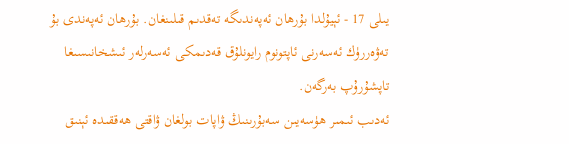يىلى 17 - ئېيۇلدا بۇرھان ئەپەندىگە تەقدىم قىلىنغان. بۇرھان ئەپەندى بۇ تەۋەررۈك ئەسەرنى ئاپتونوم رايونلۇق قەدىمكى ئەسەرلەر ئىشخانىسىغا تاپشۇرۇپ بەرگەن.
ئەدىب ئىمىر ھۈسەيىن سەبۇرىنىڭ ۋاپات بولغان ۋاقتى ھەققىدە ئېنىق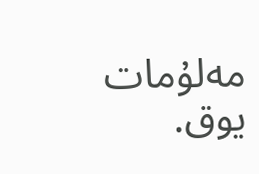مەلۇمات يوق.